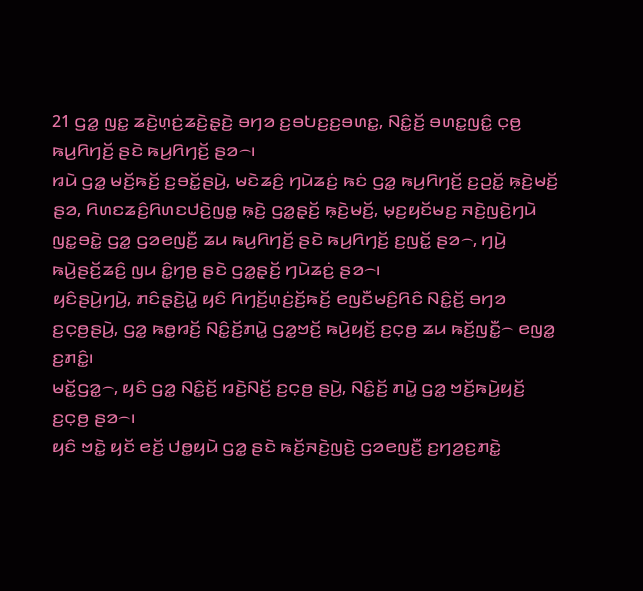21 ꤞꤤ꤭ ꤜꤢ꤭ ꤘꤢꤧ꤬ꤛ꤫ꤢꤦ꤬ꤘꤢꤧ꤬ꤔ꤫ꤢꤧ꤬ ꤋꤚꤤ ꤢ꤬ꤋꤝꤢ꤬ꤢ꤬ꤋꤛꤢ꤭, ꤡꤢꤨ꤭ꤢꤩ꤬ ꤋꤛꤢ꤭ꤜꤢꤨ꤭ ꤍ꤫ꤥ꤬ ꤒꤣ꤬ꤖꤚꤢꤩ꤬ ꤔꤢꤧ ꤒꤣ꤬ꤖꤚꤢꤩ꤬ ꤔꤤ꤮꤯
ꤙꤣꤧ ꤞꤤ꤭ ꤗꤢꤩ꤬ꤒꤢꤩ꤬ ꤢ꤬ꤋꤢꤩ꤭ꤔꤣꤧ꤬, ꤗꤢꤧꤘꤢꤨ꤬ ꤚꤣꤧꤘꤢꤦ꤬ ꤒꤢꤦ ꤞꤤ꤭ ꤒꤣ꤬ꤖꤚꤢꤩ꤬ ꤢ꤬ꤑꤢꤩ꤭ ꤒ꤫ꤢꤧ꤬ꤗꤢꤩ꤬ ꤔꤤ, ꤖꤛꤢꤘꤢꤨ꤬ꤖꤛꤢꤓꤢꤧ꤬ꤜꤥ꤭ ꤒ꤫ꤢꤧ꤬ ꤞꤤ꤭ꤔ꤫ꤢꤩ꤬ ꤒ꤫ꤢꤧ꤬ꤗꤢꤩ꤬, ꤗ꤫ꤢ꤬ꤟꤢꤩꤗꤢ꤬ ꤏꤢꤧ꤬ꤜꤢꤧ꤬ꤚꤣꤧ ꤜꤢ꤭ꤋꤢꤧ꤭ ꤞꤤ꤭ ꤞꤤꤕꤜꤢꤪ꤬ ꤘꤣ ꤒꤣ꤬ꤖꤚꤢꤩ꤬ ꤔꤢꤧ ꤒꤣ꤬ꤖꤚꤢꤩ꤬ ꤢ꤬ꤜꤢꤩ꤭ ꤔꤤ꤮, ꤚꤣꤧ꤬ ꤒꤣꤧ꤬ꤔꤢꤩ꤬ꤘꤢꤨ꤬ ꤜꤣ ꤢꤨ꤭ꤚꤥ꤬ ꤔꤢꤧ ꤞꤤ꤭ꤔ꤫ꤢꤩ꤬ ꤚꤣꤧꤘꤢꤦ꤬ ꤔꤤ꤮꤯
ꤟꤢꤨꤔꤣꤧ꤬ꤚꤣꤧ꤬, ꤊꤢꤨꤔ꤫ꤢꤧ꤬ꤣꤧ꤭ ꤟꤢꤨ ꤖꤚꤢꤩ꤬ꤛ꤫ꤢꤦ꤬ꤢꤩ꤬ꤒꤢꤩ꤬ ꤕꤜꤢꤪꤗꤢꤨ꤬ꤖꤢꤨ ꤡꤢꤨ꤭ꤢꤩ꤬ ꤋꤚꤤ ꤢ꤬ꤍ꤫ꤥ꤬ꤔꤣꤧ꤬, ꤞꤤ꤭ ꤒꤥ꤭ꤙꤢꤩ꤬ ꤡꤢꤨ꤭ꤢꤩ꤬ꤊꤣꤧ꤭ ꤞꤤ꤭ꤠꤢꤩ꤬ ꤒꤣꤧ꤬ꤟꤢꤩ꤬ ꤢ꤬ꤍ꤫ꤥ꤬ ꤘꤣ ꤒꤢꤩ꤬ꤜꤢꤪ꤭꤮ ꤕꤜꤤ꤭ ꤢ꤬ꤊꤢꤨ꤭꤯
ꤗꤢꤩ꤭ꤞꤤ꤭꤮, ꤟꤢꤨ ꤞꤤ꤭ ꤡꤢꤨ꤭ꤢꤩ꤬ ꤙꤢꤧ꤬ꤡꤢꤩ꤬ ꤢ꤬ꤍ꤫ꤥ꤬ ꤔꤣꤧ꤬, ꤡꤢꤨ꤭ꤢꤩ꤬ ꤊꤣꤧ꤭ ꤞꤤ꤭ ꤠꤢꤩ꤬ꤒꤣꤧ꤬ꤟꤢꤩ꤬ ꤢ꤬ꤍ꤫ꤥ꤬ ꤔꤤ꤮꤯
ꤟꤢꤨ ꤠꤢꤧ꤭ ꤟꤢꤩ ꤕꤢꤩ꤬ ꤓꤥ꤭ꤟꤣꤧ ꤞꤤ꤭ ꤔꤢꤧ ꤒꤢꤩ꤬ꤏꤢꤧ꤬ꤜꤢꤧ꤬ ꤞꤤꤕꤜꤢꤪ꤬ ꤢ꤬ꤚꤤ꤬ꤢ꤬ꤊꤢꤧ꤭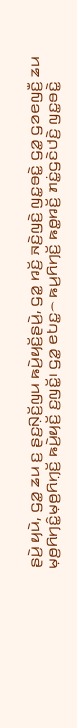ꤔꤣꤧ꤬ ꤟꤣꤧ, ꤞꤤ꤭ ꤘꤣ ꤢ꤬ ꤔꤢ꤬ꤡ꤫ꤢꤩ꤬ꤜꤣ ꤒꤣꤧ꤬ꤟꤢꤩ꤬ꤔꤣꤧ꤬, ꤞꤤ꤭ ꤙꤢꤩ꤬ ꤏꤢꤧ꤬ꤜꤢꤧ꤬ ꤜꤢ꤭ꤋꤢꤧ꤭ ꤞꤤ꤭ ꤞꤤꤕꤜꤢꤪ꤬ ꤘꤣ ꤗ꤫ꤥ꤬ꤖꤚꤢꤨ꤭ꤗ꤫ꤥ꤬ꤖꤚ꤫ꤢꤩ꤬ ꤒꤣꤧ꤬ꤟꤢꤩ꤬ ꤢ꤬ꤜꤢꤩ꤭꤯ ꤞꤤ꤭ ꤕꤝꤢ꤭꤮ ꤒꤣ꤬ꤖꤚꤢꤩ꤬ ꤒꤥ꤭ꤙꤢꤩ꤬ ꤊꤢꤦ꤭ꤞꤢꤧꤓꤢꤧ꤬ ꤜꤢ꤭ꤋꤢꤧ꤭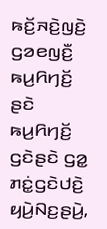ꤒꤢꤩ꤬ꤏꤢꤧ꤬ꤜꤢꤧ꤬ ꤞꤤꤕꤜꤢꤪ꤬ ꤒꤣ꤬ꤖꤚꤢꤩ꤬ ꤔꤢꤧ ꤒꤣ꤬ꤖꤚꤢꤩ꤬ ꤞꤢꤧꤔꤢꤧ ꤞꤤ꤭ ꤊꤢꤦ꤭ꤞꤢꤧꤓꤢꤧ꤬ ꤟꤣꤧ꤬ꤡꤢ꤬ꤔꤣꤧ꤬,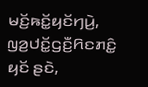ꤗꤢꤩ꤬ꤒꤢꤩ꤭ꤟꤢꤩꤚꤣꤧ꤬, ꤜꤤ꤬ꤓꤢꤩ꤭ꤞꤢꤪ꤬ꤖꤢꤊꤢꤨ꤭ ꤟꤢꤩ ꤔꤢꤧ,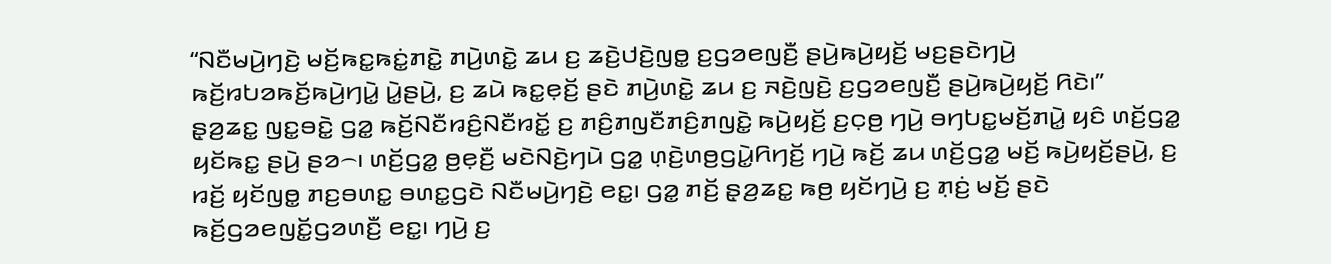“ꤡꤢꤪꤗꤣꤧ꤬ꤚꤢꤧ꤬ ꤗꤢꤩ꤬ꤒꤢ꤭ꤒꤢꤦ꤭ꤊꤢꤧ꤭ ꤊꤣꤧ꤬ꤛꤢꤧ꤭ ꤘꤣ ꤢ꤬ ꤘꤢꤧ꤬ꤓꤢꤧ꤬ꤜꤥ꤭ ꤢ꤬ꤞꤤꤕꤜꤢꤪ꤬ ꤔꤣꤧ꤬ꤒꤣꤧ꤬ꤟꤢꤩ꤬ ꤗꤢ꤬ꤔꤢꤧꤚꤣꤧ꤬ ꤒꤢꤩ꤬ꤙꤝꤤꤒꤢꤩ꤬ꤒꤣꤧ꤬ꤚꤣꤧ꤭ ꤣꤧ꤭ꤔꤣꤧ꤬, ꤢ꤬ ꤘꤣꤧ ꤒꤢ꤭ꤕ꤫ꤢꤩ꤬ ꤔꤢꤧ ꤊꤣꤧ꤬ꤛꤢꤧ꤭ ꤘꤣ ꤢ꤬ ꤏꤢꤧ꤬ꤜꤢꤧ꤬ ꤢ꤬ꤞꤤꤕꤜꤢꤪ꤬ ꤔꤣꤧ꤬ꤒꤣꤧ꤬ꤟꤢꤩ꤬ ꤖꤢꤧ꤯”
ꤔ꤫ꤤ꤬ꤘꤢ꤭ ꤜꤢ꤭ꤋꤢꤧ꤭ ꤞꤤ꤭ ꤒꤢꤩ꤬ꤡꤢꤪꤙꤢꤨ꤬ꤡꤢꤪꤙꤢꤩ꤭ ꤢ꤬ ꤊꤢꤨ꤬ꤊꤜꤢꤪꤊꤢꤨ꤬ꤊꤜꤢꤧ꤭ ꤒꤣꤧ꤬ꤟꤢꤩ꤬ ꤢ꤬ꤍ꤫ꤥ꤬ ꤚꤣꤧ꤬ ꤋꤚꤝꤢ꤭ꤗꤢꤩ꤬ꤊꤣꤧ꤭ ꤟꤢꤨ ꤛꤢꤩ꤬ꤞꤤ꤭ ꤟꤢꤩꤒꤢ꤭ ꤔꤣꤧ꤬ ꤔꤤ꤮꤯ ꤛꤢꤩ꤬ꤞꤤ꤭ ꤥ꤬ꤕ꤫ꤢꤪ꤬ ꤗꤢꤧꤡꤢꤧ꤬ꤚꤣꤧ ꤞꤤ꤭ ꤛ꤫ꤢꤧ꤬ꤛꤥ꤬ꤞꤣꤧ꤭ꤖꤚꤢꤩ꤬ ꤚꤣꤧ꤬ ꤒꤢꤩ꤬ ꤘꤣ ꤛꤢꤩ꤬ꤞꤤ꤭ ꤗꤢꤩ꤬ ꤒꤣꤧ꤬ꤟꤢꤩ꤬ꤔꤣꤧ꤬, ꤢ꤬ ꤙꤢꤩ꤬ ꤟꤢꤩꤜꤥ꤭ ꤊꤢ꤬ꤋꤛꤢ꤭ ꤋꤛꤢ꤭ꤞꤢꤧ ꤡꤢꤪꤗꤣꤧ꤬ꤚꤢꤧ꤬ ꤕꤢ꤭꤯ ꤞꤤ꤭ ꤊꤢꤩ꤬ ꤔ꤫ꤤ꤬ꤘꤢ꤭ ꤒꤥ꤬ ꤟꤢꤩꤚꤣꤧ꤬ ꤢ꤬ ꤊ꤫ꤢꤦ꤬ ꤗꤢꤩ꤬ ꤔꤢꤧ ꤒꤢꤩ꤬ꤞꤤꤕꤜꤢꤩ꤭ꤞꤤꤛꤢꤪ꤬ ꤕꤢ꤭꤯ ꤚꤣꤧ꤬ ꤢ꤬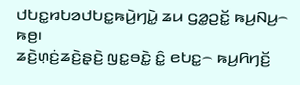ꤓꤝꤢ꤭ꤙꤝꤤꤓꤝꤢ꤭ꤒꤣꤧ꤬ꤚꤣꤧ꤭ ꤘꤣ ꤞꤤ꤭ꤑꤢꤩ꤭ ꤒꤣ꤬ꤡꤣ꤬꤮ ꤒꤥ꤬꤯
ꤘꤢꤧ꤬ꤛ꤫ꤢꤦ꤬ꤘꤢꤧ꤬ꤔ꤫ꤢꤧ꤬ ꤜꤢ꤭ꤋꤢꤧ꤭ ꤢꤨ꤭ ꤕꤝꤢ꤭꤮ ꤒꤣ꤬ꤖꤚꤢꤩ꤬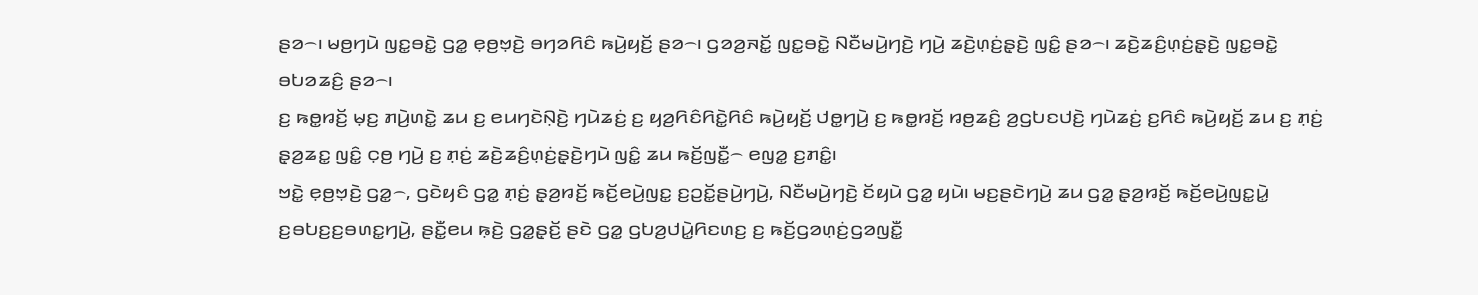ꤔꤤ꤮꤯ ꤗꤥ꤬ꤚꤣꤧ ꤜꤢ꤭ꤋꤢꤧ꤭ ꤞꤤ꤭ ꤕ꤫ꤥ꤬ꤠ꤫ꤢꤧ꤬ ꤋꤚꤤꤖꤢꤨ ꤒꤣꤧ꤬ꤟꤢꤩ꤬ ꤔꤤ꤮꤯ ꤞꤤꤤ꤬ꤏꤢꤩ꤭ ꤜꤢ꤭ꤋꤢꤧ꤭ ꤡꤢꤪꤗꤣꤧ꤬ꤚꤢꤧ꤬ ꤚꤣꤧ꤬ ꤘꤢꤧ꤬ꤛ꤫ꤢꤦ꤬ꤔ꤫ꤢꤧ꤬ ꤜꤢꤨ꤭ ꤔꤤ꤮꤯ ꤘꤢꤧ꤬ꤘꤢꤨ꤬ꤛ꤫ꤢꤦ꤬ꤔ꤫ꤢꤧ꤬ ꤜꤢ꤭ꤋꤢꤧ꤭ ꤋꤝꤤꤘꤢꤨ꤬ ꤔꤤ꤮꤯
ꤢ꤬ ꤒꤥ꤭ꤙꤢꤩ꤬ ꤗ꤫ꤢ꤬ ꤊꤣꤧ꤬ꤛꤢꤧ꤭ ꤘꤣ ꤢ꤬ ꤕꤣꤚꤢꤧꤡ꤫ꤢꤧ꤬ ꤚꤣꤧꤘꤢꤦ꤬ ꤢ꤬ ꤟꤤ꤬ꤖꤢꤨꤖꤢꤧ꤭ꤖꤢꤨ ꤒꤣꤧ꤬ꤟꤢꤩ꤬ ꤓꤥ꤭ꤚꤣꤧ꤬ ꤢ꤬ ꤒꤥ꤭ꤙꤢꤩ꤬ ꤙꤥ꤬ꤘꤢꤨ꤬ ꤤ꤬ꤞꤝꤢꤓꤢꤧ꤬ ꤚꤣꤧꤘꤢꤦ꤬ ꤢ꤬ꤖꤢꤨ ꤒꤣꤧ꤬ꤟꤢꤩ꤬ ꤘꤣ ꤢ꤬ ꤊ꤫ꤢꤦ꤬ ꤔ꤫ꤤ꤬ꤘꤢ꤭ ꤜꤢꤨ꤭ ꤍ꤫ꤥ꤬ ꤚꤣꤧ꤬ ꤢ꤬ ꤊ꤫ꤢꤦ꤬ ꤘꤢꤧ꤬ꤘꤢꤨ꤬ꤛ꤫ꤢꤦ꤬ꤔ꤫ꤢꤧ꤬ꤚꤣꤧ ꤜꤢꤨ꤭ ꤘꤣ ꤒꤢꤩ꤬ꤜꤢꤪ꤭꤮ ꤕꤜꤤ꤭ ꤢ꤬ꤊꤢꤨ꤭꤯
ꤠꤢꤧ꤭ ꤕ꤫ꤥ꤬ꤠ꤫ꤢꤧ꤬ ꤞꤤ꤭꤮, ꤞꤢꤧꤟꤢꤨ ꤞꤤ꤭ ꤊ꤫ꤢꤦ꤬ ꤔ꤫ꤤ꤬ꤙꤢꤩ꤬ ꤒꤢꤩ꤬ꤕꤣꤧ꤬ꤜꤢ꤭ ꤢ꤬ꤑꤢꤩ꤭ꤔꤣꤧ꤬ꤚꤣꤧ꤬, ꤡꤢꤪꤗꤣꤧ꤬ꤚꤢꤧ꤬ ꤢꤩꤟꤣꤧ ꤞꤤ꤭ ꤟꤣꤧ꤯ ꤗꤢ꤬ꤔꤢꤧꤚꤣꤧ꤬ ꤘꤣ ꤞꤤ꤭ ꤔ꤫ꤤ꤬ꤙꤢꤩ꤬ ꤒꤢꤩ꤬ꤕꤣꤧ꤬ꤜꤢ꤭ꤣꤧ꤭ ꤢ꤬ꤋꤝꤢ꤬ꤢ꤬ꤋꤛꤢ꤭ꤚꤣꤧ꤬, ꤔꤢꤪ꤭ꤕꤣ ꤒ꤫ꤢꤧ꤬ ꤞꤤ꤭ꤔ꤫ꤢꤩ꤬ ꤔꤢꤧ ꤞꤤ꤭ ꤞꤝꤤ꤬ꤓꤣꤧ꤭ꤖꤢꤛꤢ꤬ ꤢ꤬ ꤒꤢꤩ꤬ꤞꤤꤛ꤫ꤢꤦ꤬ꤞꤤꤜꤢꤪ꤭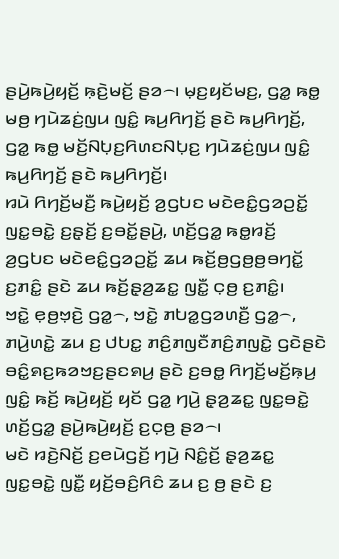ꤔꤣꤧ꤬ꤒꤣꤧ꤬ꤟꤢꤩ꤬ ꤒ꤫ꤢꤧ꤬ꤗꤢꤩ꤬ ꤔꤤ꤮꤯ ꤗ꤫ꤢ꤬ꤟꤢꤩꤗꤢ꤬, ꤞꤤ꤭ ꤒꤥ꤭ ꤗꤥ꤬ ꤚꤣꤧꤘꤢꤦ꤬ꤜꤣ ꤜꤢꤨ꤭ ꤒꤣ꤬ꤖꤚꤢꤩ꤬ ꤔꤢꤧ ꤒꤣ꤬ꤖꤚꤢꤩ꤬, ꤞꤤ꤭ ꤒꤥ꤭ ꤗꤢꤩ꤬ꤡꤝ꤫ꤢ꤬ꤖꤛꤢꤡꤝ꤫ꤢ꤬ ꤚꤣꤧꤘꤢꤦ꤬ꤜꤣ ꤜꤢꤨ꤭ ꤒꤣ꤬ꤖꤚꤢꤩ꤬ ꤔꤢꤧ ꤒꤣ꤬ꤖꤚꤢꤩ꤬꤯
ꤙꤣꤧ ꤖꤚꤢꤩ꤬ꤗꤢꤪ꤬ ꤒꤣꤧ꤬ꤟꤢꤩ꤬ ꤤ꤬ꤞꤝꤢ ꤗꤢꤧꤕꤢꤨ꤭ꤞꤤꤑꤢꤩ꤭ ꤜꤢ꤭ꤋꤢꤧ꤭ ꤢ꤬ꤔ꤫ꤢꤩ꤬ ꤢ꤬ꤋꤢꤩ꤭ꤔꤣꤧ꤬, ꤛꤢꤩ꤬ꤞꤤ꤭ ꤒꤥ꤭ꤙꤢꤩ꤬ ꤤ꤬ꤞꤝꤢ ꤗꤢꤧꤕꤢꤨ꤭ꤞꤤꤑꤢꤩ꤭ ꤘꤣ ꤒꤢꤩ꤬ꤥ꤬ꤞꤥ꤬ꤥ꤬ꤋꤚꤢꤩ꤭ ꤢ꤬ꤊꤢꤨ꤭ ꤔꤢꤧ ꤘꤣ ꤒꤢꤩ꤬ꤔ꤫ꤤ꤬ꤘꤢ꤭ ꤜꤢꤪ꤭ ꤍ꤫ꤥ꤬ ꤢ꤬ꤊꤢꤨ꤭꤯
ꤠꤢꤧ꤭ ꤕ꤫ꤥ꤬ꤠ꤫ꤢꤧ꤬ ꤞꤤ꤭꤮, ꤠꤢꤧ꤭ ꤊꤝꤤ꤭ꤞꤤꤛꤢꤪ꤬ ꤞꤤ꤭꤮, ꤊꤣꤧ꤬ꤛꤢꤧ꤭ ꤘꤣ ꤢ꤬ ꤓꤝꤢ꤭ ꤊꤢꤨ꤬ꤊꤜꤢꤪꤊꤢꤨ꤬ꤊꤜꤢꤧ꤭ ꤞꤢꤧꤔꤢꤧ ꤋꤢꤨ꤭ꤎꤢ꤬ꤒꤤꤠꤢ꤬ꤔꤢꤎꤣ꤬ ꤔꤢꤧ ꤢ꤬ꤋꤥ꤭ ꤖꤚꤢꤩ꤬ꤗꤢꤩ꤬ꤒ꤫ꤣ꤬ ꤜꤢꤨ꤭ ꤒꤢꤩ꤬ ꤒꤣꤧ꤬ꤟꤢꤩ꤬ ꤟꤢꤩ ꤞꤤ꤭ ꤚꤣꤧ꤬ ꤔ꤫ꤤ꤬ꤘꤢ꤭ ꤜꤢ꤭ꤋꤢꤧ꤭ ꤛꤢꤩ꤬ꤞꤤ꤭ ꤔꤣꤧ꤬ꤒꤣꤧ꤬ꤟꤢꤩ꤬ ꤢ꤬ꤍ꤫ꤥ꤬ ꤔꤤ꤮꤯
ꤗꤢꤧ ꤙꤢꤧ꤬ꤡꤢꤩ꤬ ꤢ꤬ꤕꤣꤧꤞꤢꤩ꤬ ꤚꤣꤧ꤬ ꤡꤢꤨ꤭ꤢꤩ꤬ ꤔ꤫ꤤ꤬ꤘꤢ꤭ ꤜꤢ꤭ꤋꤢꤧ꤭ ꤜꤢꤪ꤭ ꤟꤢꤩ꤬ꤋꤢꤨ꤬ꤖꤢꤨ ꤘꤣ ꤢ꤬ ꤥ꤬ ꤔꤢꤧ ꤢ꤬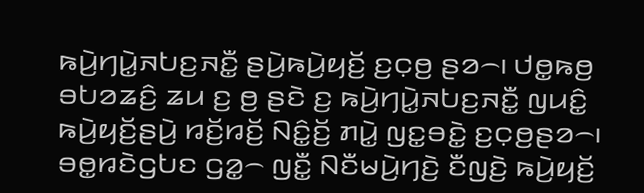ꤒꤣꤧ꤬ꤚꤣꤧ꤭ꤏꤝꤢ꤬ꤏꤢꤪ꤭ ꤔꤣꤧ꤬ꤒꤣꤧ꤬ꤟꤢꤩ꤬ ꤢ꤬ꤍ꤫ꤥ꤬ ꤔꤤ꤮꤯ ꤓꤥ꤭ꤒꤥ꤬ ꤋꤝꤤꤘꤢꤨ꤬ ꤘꤣ ꤢ꤬ ꤥ꤬ ꤔꤢꤧ ꤢ꤬ ꤒꤣꤧ꤬ꤚꤣꤧ꤭ꤏꤝꤢ꤬ꤏꤢꤪ꤭ ꤜꤣꤢꤨ꤭ ꤒꤣꤧ꤬ꤟꤢꤩ꤬ꤔꤣꤧ꤬ ꤙꤢꤩ꤬ꤙꤢꤩ꤬ ꤡꤢꤨ꤭ꤢꤩ꤬ ꤊꤣꤧ꤭ ꤜꤢ꤭ꤋꤢꤧ꤭ ꤢ꤬ꤍ꤫ꤥ꤬ꤔꤤ꤮꤯
ꤋꤥ꤭ꤙꤢꤧꤞꤝꤢ ꤞꤤ꤭꤮ ꤜꤢꤪ꤭ ꤡꤢꤪꤗꤣꤧ꤬ꤚꤢꤧ꤬ ꤢꤪꤜꤢꤧ꤬ ꤒꤣꤧ꤬ꤟꤢꤩ꤬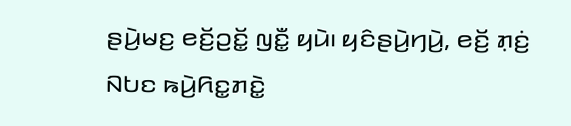ꤔꤣꤧ꤬ꤗꤢ꤬ ꤕꤢꤩ꤬ꤑꤢꤩ꤭ ꤜꤢꤪ꤭ ꤟꤣꤧ꤯ ꤟꤢꤨꤔꤣꤧ꤬ꤚꤣꤧ꤬, ꤕꤢꤩ꤬ ꤊ꤫ꤢꤦ꤬ ꤡꤝꤢ ꤒꤣꤧ꤬ꤖꤢ꤭ꤊꤢꤧ꤭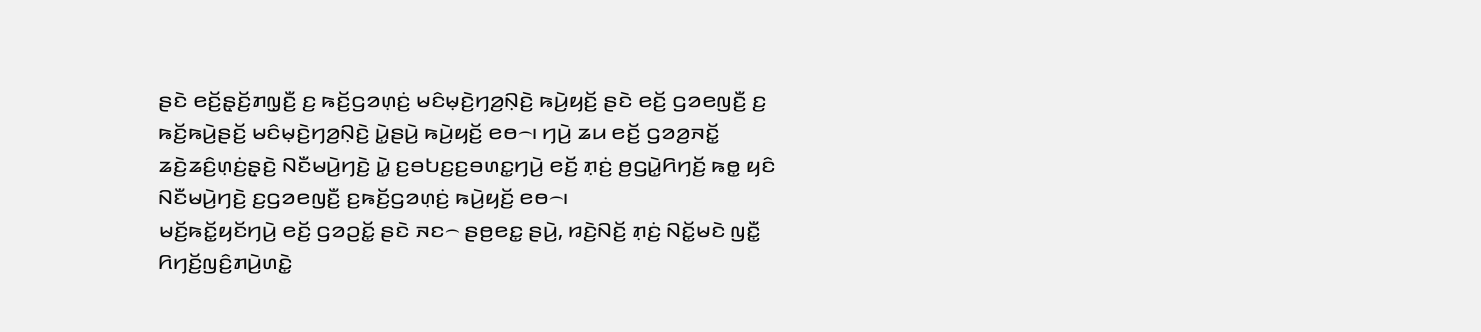ꤔꤢꤧ ꤕꤢꤩ꤬ꤔ꤫ꤢꤩ꤬ꤊꤜ꤫ꤢꤪ꤬ ꤢ꤬ ꤒꤢꤩ꤬ꤞꤤꤛ꤫ꤢꤦ꤬ ꤗꤢꤨꤗ꤫ꤢꤧ꤬ꤚꤤ꤬ꤡ꤫ꤢꤧ꤬ ꤒꤣꤧ꤬ꤟꤢꤩ꤬ ꤔꤢꤧ ꤕꤢꤩ꤬ ꤞꤤꤕꤜꤢꤪ꤬ ꤢ꤬ ꤒꤢꤩ꤬ꤒꤣꤧ꤬ꤔꤢꤩ꤬ ꤗꤢꤨꤗ꤫ꤢꤧ꤬ꤚꤤ꤬ꤡ꤫ꤢꤧ꤬ ꤣꤧ꤭ꤔꤣꤧ꤬ ꤒꤣꤧ꤬ꤟꤢꤩ꤬ ꤕꤥ꤮꤯ ꤚꤣꤧ꤬ ꤘꤣ ꤕꤢꤩ꤬ ꤞꤤꤤ꤬ꤏꤢꤩ꤭ ꤘꤢꤧ꤬ꤘꤢꤨ꤬ꤛ꤫ꤢꤦ꤬ꤔ꤫ꤢꤧ꤬ ꤡꤢꤪꤗꤣꤧ꤬ꤚꤢꤧ꤬ ꤣꤧ꤭ ꤢ꤬ꤋꤝꤢ꤬ꤢ꤬ꤋꤛꤢ꤭ꤚꤣꤧ꤬ ꤕꤢꤩ꤬ ꤊ꤫ꤢꤦ꤬ ꤥ꤬ꤞꤣꤧ꤭ꤖꤚꤢꤩ꤬ ꤒꤥ꤭ ꤟꤢꤨ ꤡꤢꤪꤗꤣꤧ꤬ꤚꤢꤧ꤬ ꤢ꤬ꤞꤤꤕꤜꤢꤪ꤬ ꤢ꤬ꤒꤢꤩ꤬ꤞꤤꤛ꤫ꤢꤦ꤬ ꤒꤣꤧ꤬ꤟꤢꤩ꤬ ꤕꤥ꤮꤯
ꤗꤢꤩ꤬ꤒꤢꤩ꤭ꤟꤢꤩꤚꤣꤧ꤬ ꤕꤢꤩ꤬ ꤞꤤꤑꤢꤩ꤭ ꤔꤢꤧ ꤏꤢ꤮ ꤔꤥ꤬ꤕꤢ꤭ ꤔꤣꤧ꤬, ꤙꤢꤧ꤬ꤡꤢꤩ꤬ ꤊ꤫ꤢꤦ꤬ ꤡꤢꤩ꤭ꤗꤢꤧ ꤜꤢꤪ꤭ ꤖꤚꤢꤩ꤬ꤜꤢꤨ꤬ꤊꤣꤧ꤬ꤛꤢꤧ꤭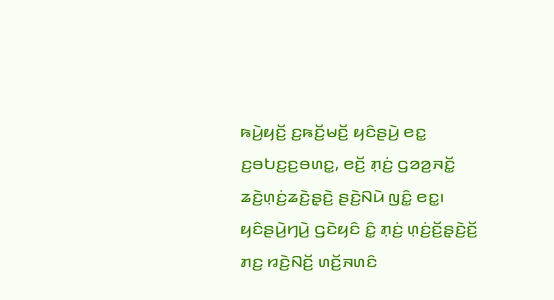ꤒꤣꤧ꤬ꤟꤢꤩ꤬ ꤢ꤬ꤒꤢꤩ꤬ꤗꤢꤩ꤬ ꤟꤢꤨꤔꤣꤧ꤬ ꤕꤢ꤭ ꤢ꤬ꤋꤝꤢ꤬ꤢ꤬ꤋꤛꤢ꤭, ꤕꤢꤩ꤬ ꤊ꤫ꤢꤦ꤬ ꤞꤤꤤ꤬ꤏꤢꤩ꤭ ꤘꤢꤧ꤬ꤛ꤫ꤢꤦ꤬ꤘꤢꤧ꤬ꤔ꤫ꤢꤧ꤬ ꤔꤢꤧ꤬ꤡꤣꤧ ꤜꤢꤨ꤭ ꤕꤢ꤭꤯ ꤟꤢꤨꤔꤣꤧ꤬ꤚꤣꤧ꤬ ꤞꤢꤧꤟꤢꤨ ꤢꤨ꤭ ꤊ꤫ꤢꤦ꤬ ꤛ꤫ꤢꤦ꤬ꤢꤩ꤬ꤔ꤫ꤢꤧ꤬ꤢꤩ꤬ ꤊꤢ꤬ ꤙꤢꤧ꤬ꤡꤢꤩ꤬ ꤛꤢꤩ꤬ꤏꤛꤢꤨ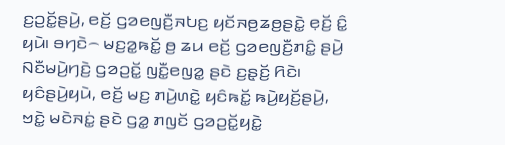ꤢ꤬ꤑꤢꤩ꤭ꤔꤣꤧ꤬, ꤕꤢꤩ꤬ ꤞꤤꤕꤜꤢꤪ꤬ꤏꤝꤢ꤬ ꤟꤢꤩꤏꤥ꤬ꤘꤥ꤬ꤔꤢꤧ꤭ ꤕ꤫ꤢꤩ꤬ ꤢꤨ꤭ ꤟꤣꤧ꤯ ꤋꤚꤢꤧ꤮ ꤗꤢ꤬ꤤ꤭ꤒꤢꤩ꤭ ꤥ꤬ ꤘꤣ ꤕꤢꤩ꤬ ꤞꤤꤕꤜꤢꤪ꤬ꤊꤢꤨ꤭ ꤔꤣꤧ꤬ ꤡꤢꤪꤗꤣꤧ꤬ꤚꤢꤧ꤬ ꤞꤤꤑꤢꤩ꤭ ꤜꤢꤪ꤭ꤕꤜꤤ꤭ ꤔꤢꤧ ꤢ꤬ꤔ꤫ꤢꤩ꤬ ꤖꤢꤧ꤯ ꤟꤢꤨꤔꤣꤧ꤬ꤟꤣꤧ, ꤕꤢꤩ꤬ ꤗꤢ꤬ ꤊꤣꤧ꤬ꤛꤢꤧ꤭ ꤟꤢꤨꤒꤢꤩ꤭ ꤒꤣꤧ꤬ꤟꤢꤩ꤬ꤔꤣꤧ꤬, ꤠꤢꤧ꤭ ꤗꤢꤧꤏꤢꤦ꤭ ꤔꤢꤧ ꤞꤤ꤭ ꤊꤜꤢꤩ ꤞꤤꤑꤢꤩ꤭ꤟꤢꤧ꤭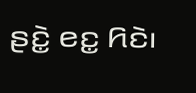ꤔꤢꤧ꤭ ꤕꤢ꤭ ꤖꤢꤧ꤯